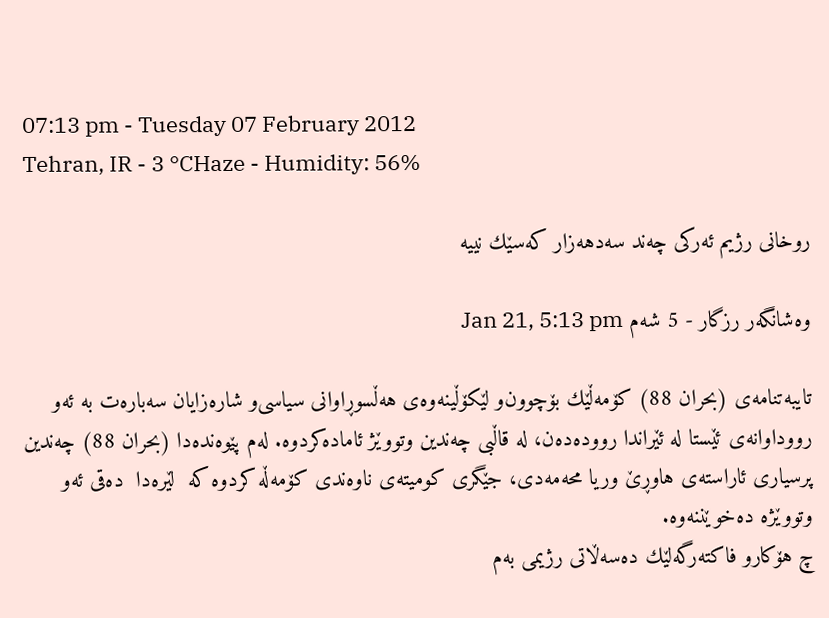07:13 pm - Tuesday 07 February 2012
Tehran, IR - 3 °CHaze - Humidity: 56%

روخانی رژیم ئه‌ركی چه‌ند سه‌دهه‌زار كه‌سێك نییه‌

وه‌شانگه‌ر رزگار - 5 شه‌م Jan 21, 5:13 pm

تایبه‌تنامه‌ی (بحران 88) كۆمه‌ڵێك بۆچوون‌و لێكۆڵینه‌وه‌ی هه‌ڵسوڕاوانی سیاسی‌و شاره‌زایان سه‌باره‌ت به‌ ئه‌و رووداوانه‌ی ئێستا له‌ ئێراندا رووده‌ده‌ن، له‌ قاڵبی چه‌ندین وتووێژ ئاماده‌كردوه‌. له‌م پێوه‌نده‌دا (بحران 88) چه‌ندین پرسیاری ئاراسته‌ی هاوڕێ وریا محه‌مه‌دی، جێگری كومیته‌ی ناوه‌ندی كۆمه‌ڵه‌ كردوه‌ كه‌  لێره‌دا  ده‌قی ئه‌و وتووێژه‌ ده‌خوێننه‌وه‌.
چ هۆكار‌و فاكته‌رگه‌لێك ده‌سه‌ڵاتی رژیمی به‌م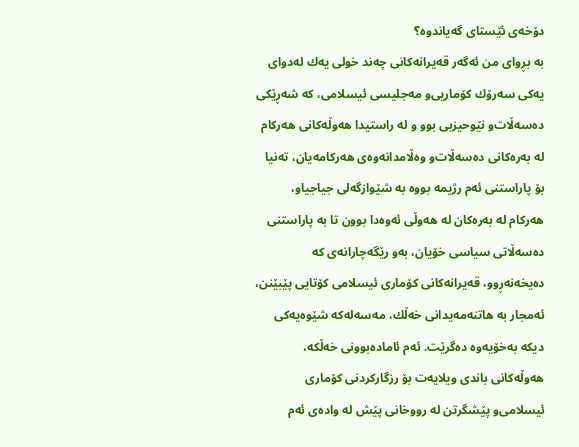دۆخه‌ی ئێستای گه‌یاندوه‌؟
به‌ بڕوای من ئه‌گه‌ر قه‌یرانه‌كانی چه‌ند خولی یه‌ك له‌دوای یه‌كی سه‌رۆك كۆماریی‌و مه‌جلیسی ئیسلامی، كه‌ شه‌ڕێكی ده‌سه‌ڵات‌و نێوحیزبی بوو و له‌ راستیدا هه‌وڵه‌كانی هه‌ركام له‌ به‌ره‌كانی ده‌سه‌ڵات‌و وه‌ڵامدانه‌وه‌ی هه‌ركامه‌یان، ته‌نیا بۆ پاراستنی ئه‌م رژیمه‌ بووه‌ به‌ شێوازگه‌لی جیاجیاو، هه‌ركام له‌ به‌ره‌كان له‌ هه‌وڵی ئه‌وه‌دا بوون تا به‌ پاراستنی ده‌سه‌ڵاتی سیاسی خۆیان، به‌و رێگه‌چارانه‌ی كه‌ ده‌یخه‌نه‌ڕوو، قه‌یرانه‌كانی كۆماری ئیسلامی كۆتایی پێبێنن، ئه‌مجار به‌ هاتنه‌مه‌یدانی خه‌ڵك، مه‌سه‌له‌كه‌ شێوه‌یه‌كی دیكه‌ به‌خۆیه‌وه‌ ده‌گرێت. ئه‌م ئاماده‌بوونی خه‌ڵكه‌، هه‌وڵه‌كانی باندی ویلایه‌ت بۆ رزگاركردنی كۆماری ئیسلامی‌و پێشگرتن له‌ رووخانی پێش له‌ واده‌ی ئه‌م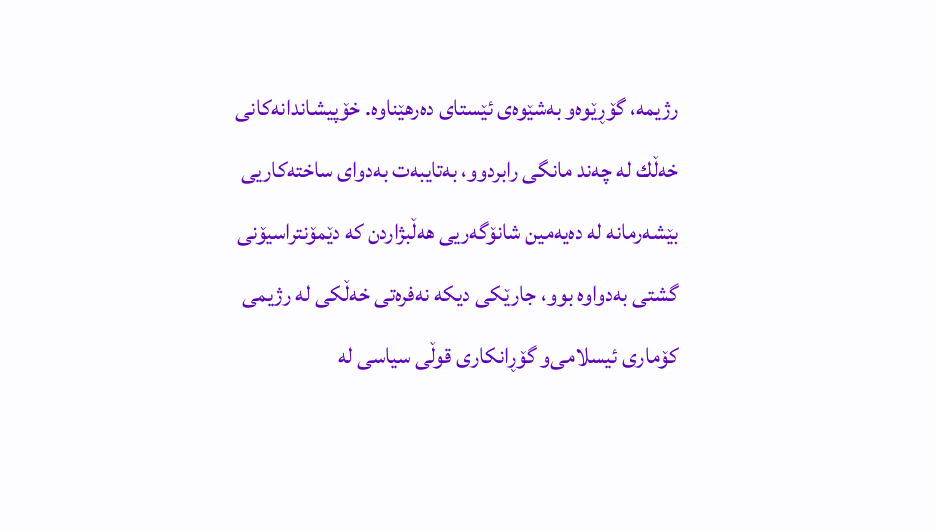رژیمه‌، گۆڕێوه‌‌و به‌شێوه‌ی ئێستای ده‌رهێناوه‌. خۆپیشاندانه‌كانی خه‌ڵك له‌ چه‌ند مانگی رابردوو، به‌تایبه‌ت به‌دوای ساخته‌كاریی بێشه‌رمانه‌ له‌ ده‌یه‌مین شانۆگه‌ریی هه‌ڵبژاردن كه‌ دێمۆنتراسیۆنی گشتی به‌دواوه‌ بوو، جارێكی دیكه‌ نه‌فره‌تی خه‌ڵكی له‌ رژیمی كۆماری ئیسلامی‌و گۆڕانكاری قوڵی سیاسی له‌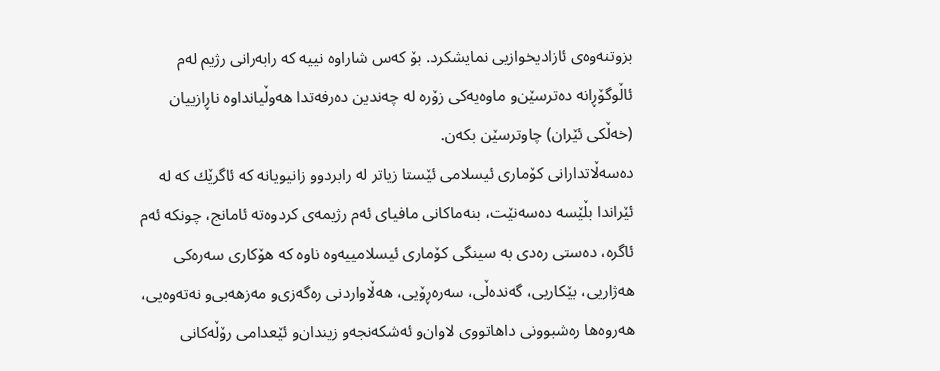بزوتنه‌وه‌ی ئازادیخوازیی نمایشكرد. بۆ كه‌س شاراوه‌ نییه‌ كه‌ رابه‌رانی رژیم له‌م ئاڵوگۆڕانه‌ ده‌ترسێن‌و ماوه‌یه‌كی زۆره‌ له‌ چه‌ندین ده‌رفه‌تدا هه‌وڵیانداوه‌ ناڕازییان (خه‌ڵكی ئێران) چاوترسێن بكه‌ن.
ده‌سه‌ڵاتدارانی كۆماری ئیسلامی ئێستا زیاتر له‌ رابردوو زانیویانه‌ كه‌ ئاگرێك كه‌ له‌ ئێراندا بڵێسه‌ ده‌سه‌نێت، بنه‌ماكانی مافیای ئه‌م رژیمه‌ی كردوه‌ته‌ ئامانج، چونكه‌ ئه‌م ئاگره‌، ده‌ستی ره‌دی به‌ سینگی كۆماری ئیسلامییه‌وه‌ ناوه‌ كه‌ هۆكاری سه‌ره‌كی هه‌ژاریی، بێكاریی، گه‌نده‌ڵی، سه‌ره‌ڕۆیی، هه‌ڵاواردنی ره‌گه‌زی‌و مه‌زهه‌بی‌و نه‌ته‌وه‌یی، هه‌روه‌ها ره‌شبوونی داهاتووی لاوان‌و ئه‌شكه‌نجه‌‌و زیندان‌و ئێعدامی رۆڵه‌كانی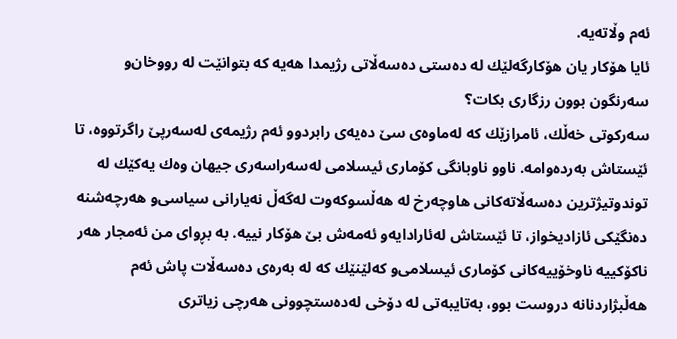ئه‌م وڵاته‌یه‌.
ئایا هۆكار یان هۆكارگه‌لێك له‌ ده‌ستی ده‌سه‌ڵاتی رژیمدا هه‌یه‌ كه‌ بتوانێت له‌ رووخان‌و سه‌رنگون بوون رزگاری بكات؟
سه‌ركوتی خه‌ڵك، ئامرازێك كه‌ له‌ماوه‌ی سێ ده‌یه‌ی رابردوو ئه‌م رژیمه‌ی له‌سه‌رپێ راگرتووه‌، تا ئێستاش به‌رده‌وامه‌. ناو‌و ناوبانگی كۆماری ئیسلامی له‌سه‌راسه‌ری جیهان وه‌ك یه‌كێك له‌ توندوتیژترین ده‌سه‌ڵاته‌كانی هاوچه‌رخ له‌ هه‌ڵسوكه‌وت له‌گه‌ڵ نه‌یارانی سیاسی‌و هه‌رچه‌شنه‌ ده‌نگێكی ئازادیخواز، تا ئێستاش له‌ئارادایه‌‌و ئه‌مه‌ش بێ هۆكار نییه‌. به‌ بڕوای من ئه‌مجار هه‌ر ناكۆكییه‌ ناوخۆییه‌كانی كۆماری ئیسلامی‌و كه‌لێنێك كه‌ له‌ به‌ره‌ی ده‌سه‌ڵات پاش ئه‌م هه‌ڵبژاردنانه‌ دروست بوو، به‌تایبه‌تی له‌ دۆخی له‌ده‌ستچوونی هه‌رچی زیاتری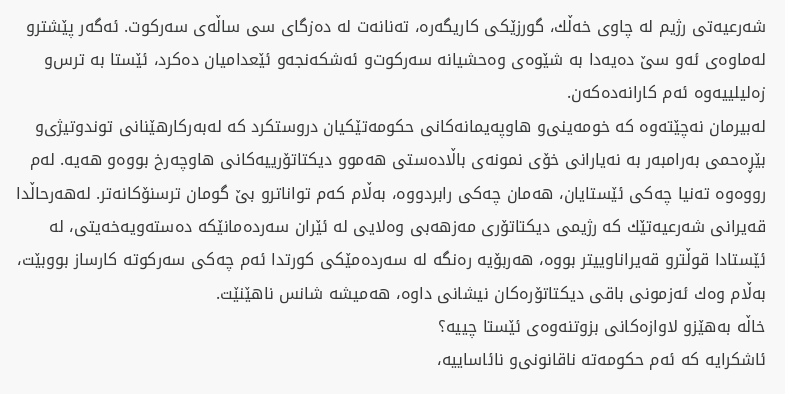شه‌رعیه‌تی رژیم له‌ چاوی خه‌ڵك، گورزێكی كاریگه‌ره‌، ته‌نانه‌ت له‌ ده‌زگای سی ساڵه‌ی سه‌ركوت. ئه‌گه‌ر پێشتر‌و له‌ماوه‌ی ئه‌و سێ ده‌یه‌دا به‌ شێوه‌ی وه‌حشیانه‌ سه‌ركوت‌و ئه‌شكه‌نجه‌‌و ئێعدامیان ده‌كرد، ئێستا به‌ ترس‌و زه‌لیلییه‌وه‌ ئه‌م كارانه‌ده‌كه‌ن.
له‌بیرمان نه‌چێته‌وه‌ كه‌ خومه‌ینی‌و هاوپه‌یمانه‌كانی حكومه‌تێكیان دروستكرد كه‌ له‌به‌ركارهێنانی توندوتیژی‌و بێڕه‌حمی به‌رامبه‌ر به‌ نه‌یارانی خۆی نمونه‌ی باڵاده‌ستی هه‌موو دیكتاتۆرییه‌كانی هاوچه‌رخ بووه‌‌و هه‌یه‌. له‌م رووه‌وه‌ ته‌نیا چه‌كی ئێستایان، هه‌مان چه‌كی رابردووه‌، به‌ڵام كه‌م تواناتر‌و بێ گومان ترسنۆكانه‌تر. له‌هه‌رحاڵدا  قه‌یرانی شه‌رعیه‌تێك كه‌ رژیمی دیكتاتۆری مه‌زهه‌بی وه‌لایی له‌ ئێران سه‌رده‌مانێكه‌ ده‌سته‌ویه‌خه‌یتی، له‌ ئێستادا قوڵتر‌و قه‌یراناوییتر بووه‌، هه‌ربۆیه‌ ره‌نگه‌ له‌ سه‌رده‌مێكی كورتدا ئه‌م چه‌كی سه‌ركوته‌ كارساز بووبێت، به‌ڵام وه‌ك ئه‌زمونی باقی دیكتاتۆره‌كان نیشانی داوه‌، هه‌میشه‌ شانس ناهێنێت.
خاڵه‌ به‌هێز‌و لاوازه‌كانی بزوتنه‌وه‌ی ئێستا چییه‌؟
ئاشكرایه‌ كه‌ ئه‌م حكومه‌ته‌ ناقانونی‌و نائاساییه‌،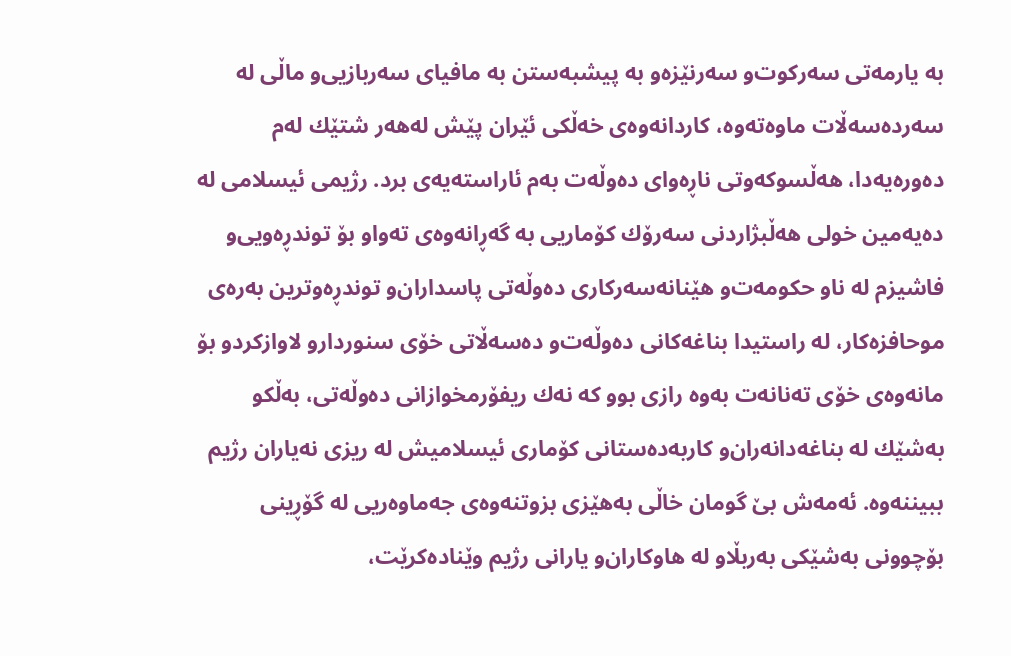به‌ یارمه‌تی سه‌ركوت‌و سه‌رنێزه‌‌و به‌ پیشبه‌ستن به‌ مافیای سه‌ربازیی‌و ماڵی له‌ سه‌رده‌سه‌ڵات ماوه‌ته‌وه‌، كاردانه‌وه‌ی خه‌ڵكی ئێران پێش له‌هه‌ر شتێك له‌م ده‌وره‌یه‌دا، هه‌ڵسوكه‌وتی ناڕه‌وای ده‌وڵه‌ت به‌م ئاراسته‌یه‌ی برد. رژیمی ئیسلامی له‌ ده‌یه‌مین خولی هه‌ڵبژاردنی سه‌رۆك كۆماریی به‌ گه‌ڕانه‌وه‌ی ته‌واو بۆ توندڕه‌ویی‌و فاشیزم له‌ ناو حكومه‌ت‌و هێنانه‌سه‌ركاری ده‌وڵه‌تی پاسداران‌و توندڕه‌وترین به‌ره‌ی موحافزه‌كار، له‌ راستیدا بناغه‌كانی ده‌وڵه‌ت‌و ده‌سه‌ڵاتی خۆی سنوردار‌و لاوازكرد‌و بۆ مانه‌وه‌ی خۆی ته‌نانه‌ت به‌وه‌ رازی بوو كه‌ نه‌ك ریفۆرمخوازانی ده‌وڵه‌تی، به‌ڵكو به‌شێك له‌ بناغه‌دانه‌ران‌و كاربه‌ده‌ستانی كۆماری ئیسلامیش له‌ ریزی نه‌یاران رژیم ببیننه‌وه‌. ئه‌مه‌ش بێ گومان خاڵی به‌هێزی بزوتنه‌وه‌ی جه‌ماوه‌ریی له‌ گۆڕینی بۆچوونی به‌شێكی به‌ربڵاو له‌ هاوكاران‌و یارانی رژیم وێناده‌كرێت،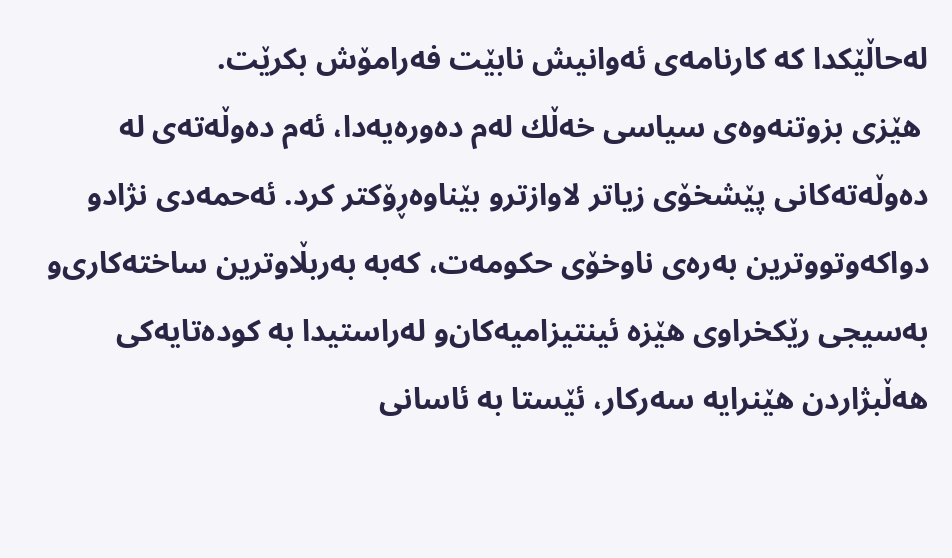له‌حاڵێكدا كه‌ كارنامه‌ی ئه‌وانیش نابێت فه‌رامۆش بكرێت.
 هێزی بزوتنه‌وه‌ی سیاسی خه‌ڵك له‌م ده‌وره‌یه‌دا، ئه‌م ده‌وڵه‌ته‌ی له‌ ده‌وڵه‌ته‌كانی پێشخۆی زیاتر لاوازتر‌و بێناوه‌ڕۆكتر كرد. ئه‌حمه‌دی نژاد‌و دواكه‌وتووترین به‌ره‌ی ناوخۆی حكومه‌ت، كه‌به‌ به‌ربڵاوترین ساخته‌كاری‌و به‌سیجی رێكخراوی هێزه‌ ئینتیزامیه‌كان‌و له‌راستیدا به‌ كوده‌تایه‌كی هه‌ڵبژاردن هێنرایه‌ سه‌ركار، ئێستا به‌ ئاسانی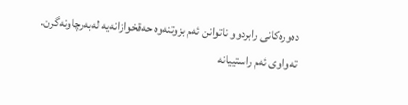ده‌وره‌كانی رابردوو ناتوانن ئه‌م بزوتنه‌وه‌ حه‌قخوازانه‌یه‌ له‌به‌رچاونه‌گرن. ته‌واوی ئه‌م راستییانه‌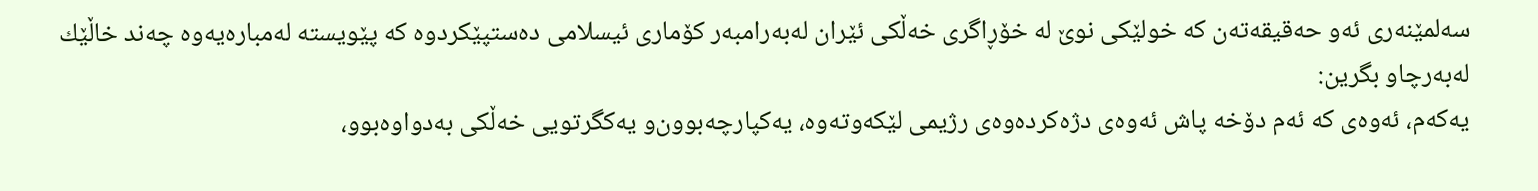سه‌لمێنه‌ری ئه‌و حه‌قیقه‌ته‌ن كه‌ خولێكی نوێ له‌ خۆڕاگری خه‌ڵكی ئێران له‌به‌رامبه‌ر كۆماری ئیسلامی ده‌ستپێكردوه‌ كه‌ پێویسته‌ له‌مباره‌یه‌وه‌ چه‌ند خاڵێك له‌به‌رچاو بگرین:
یه‌كه‌م، ئه‌وه‌ی كه‌ ئه‌م دۆخه‌ پاش ئه‌وه‌ی دژه‌كرده‌وه‌ی رژیمی لێكه‌وته‌وه‌، یه‌كپارچه‌بوون‌و یه‌كگرتویی خه‌ڵكی به‌دواوه‌بوو،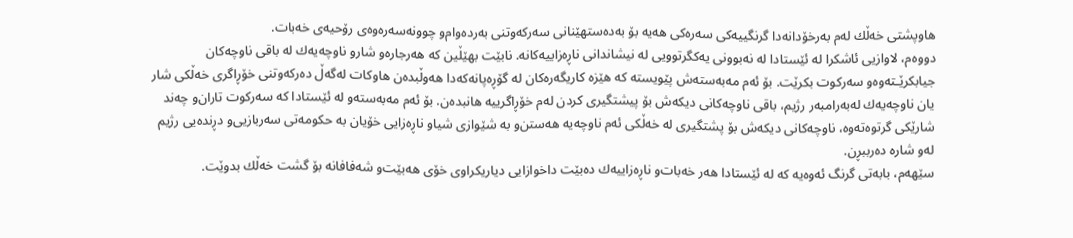هاوپشتی خه‌ڵك له‌م به‌رخۆدانه‌دا گرنگییه‌كی سه‌ره‌كی هه‌یه‌ بۆ به‌ده‌ستهێنانی سه‌ركه‌وتنی به‌رده‌وام‌و چوونه‌سه‌ره‌وه‌ی رۆحیه‌ی خه‌بات.
دووه‌م، لاوازیی ئاشكرا له‌ ئێستادا له‌ نه‌بوونی یه‌كگرتوویی له‌ نیشاندانی ناڕه‌زاییه‌كانه‌. نابێت بهێڵین كه‌ هه‌رجاره‌‌و شارو ناوچه‌یه‌ك له‌ باقی ناوچه‌كان جیابكرێـته‌وه‌‌و سه‌ركوت بكرێت. بۆ ئه‌م مه‌به‌سته‌ش پێویسته‌ كه‌ هێزه‌ كاریگه‌ره‌كان له‌ گۆڕه‌پانه‌كه‌دا هه‌وڵبده‌ن هاوكات له‌گه‌ڵ ده‌ركه‌وتنی خۆڕاگری خه‌ڵكی شار یان ناوچه‌یه‌ك له‌به‌رامبه‌ر رژیم، باقی ناوچه‌كانی دیكه‌ش بۆ پیشتگیری كردن له‌م خۆڕاگرییه‌ هانبده‌ن. بۆ ئه‌م مه‌به‌سته‌‌و له‌ ئێستادا كه‌ سه‌ركوت تاران‌و چه‌ند شارێكی گرتوه‌ته‌وه‌، ناوچه‌كانی دیكه‌ش بۆ پشتگیری له‌ خه‌ڵكی ئه‌م ناوچه‌یه‌ هه‌ستن‌و به‌ شێوازی شیاو ناڕه‌زایی خۆیان به‌ حكومه‌تی سه‌ربازیی‌و دڕنده‌یی رژیم له‌و شاره‌ ده‌رببڕن.
سێهه‌م، بابه‌تی گرنگ ئه‌وه‌یه‌ كه‌ له‌ ئێستادا هه‌ر خه‌بات‌و ناڕه‌زاییه‌ك ده‌بێت داخوازایی دیاریكراوی خۆی هه‌بێت‌و شه‌فافانه‌ بۆ گشت خه‌ڵك بدوێت.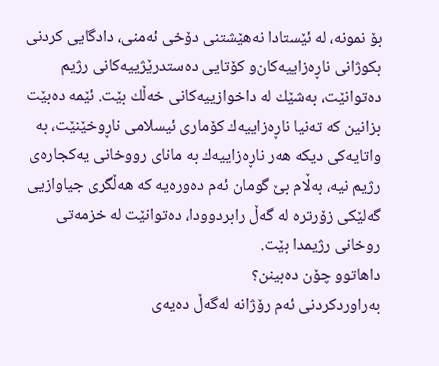بۆ نمونه‌، له‌ ئێستادا نه‌هێشتنی دۆخی ئه‌منی، دادگایی كردنی بكوژانی ناڕه‌زاییه‌كان‌و كۆتایی ده‌ستدرێژییه‌كانی رژیم ده‌توانێت، به‌شێك له‌ داخوازییه‌كانی خه‌ڵك بێت. ئێمه‌ ده‌بێت بزانین كه‌ ته‌نیا ناڕه‌زاییه‌ك كۆماری ئیسلامی ناڕوخێنێت، به‌ واتایه‌كی دیكه‌ هه‌ر ناڕه‌زاییه‌ك به‌ مانای رووخانی یه‌كجاره‌ی رژیم نیه‌، به‌ڵام بێ گومان ئه‌م ده‌وره‌یه‌ كه‌ هه‌ڵگری جیاوازیی گه‌لێكی زۆرتره‌ له‌ گه‌ڵ رابردوودا، ده‌توانێت له‌ خزمه‌تی روخانی رژیمدا بێت.
داهاتوو چۆن ده‌بینن؟
به‌راوردكردنی ئه‌م رۆژانه‌ له‌گه‌ڵ ده‌یه‌ی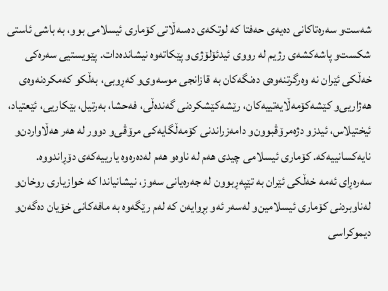شه‌ست‌و سه‌ره‌تاكانی ده‌یه‌ی حه‌فتا كه‌ لوتكه‌ی ده‌سه‌ڵاتی كۆماری ئیسلامی بوو، به‌ باشی ئاستی شكست‌و پاشه‌كشه‌ی رژیم له‌ رووی ئیدئۆلۆژی‌و پێكاته‌وه‌ نیشانده‌دات. پێویستیی سه‌ره‌كی خه‌ڵكی ئێران نه‌ وه‌رگرتنه‌وه‌ی ده‌نگه‌كان به‌ قازانجی موسه‌وی‌و كه‌ڕوبی، به‌ڵكو كه‌مكردنه‌وه‌ی هه‌ژاریی‌و كێشه‌كۆمه‌ڵایه‌تییه‌كان، رێشه‌كێشكردنی گه‌نده‌ڵی، فه‌حشا، به‌رتیل، بێكاریی، ئێعتیاد، ئیختیلاس، ئیدز‌و دژه‌مرۆڤبوون‌و دامه‌زراندنی كۆمه‌ڵگایه‌كی مرۆڤی‌و دوور له‌ هه‌ر هه‌ڵاواردن‌و نایه‌كسانییه‌كه‌. كۆماری ئیسلامی چیدی هه‌م له‌ ناوه‌و هه‌م له‌ده‌ره‌وه‌ یارییه‌كه‌ی دۆڕاندووه‌. سه‌ره‌ڕای ئه‌مه‌ خه‌ڵكی ئێران به‌ تێپه‌ڕبوون له‌ جه‌ره‌یانی سه‌وز، نیشانیاندا كه‌ خوازیاری روخان‌و له‌ناوبردنی كۆماری ئیسلامین‌و له‌سه‌ر ئه‌و بڕوایه‌ن كه‌ له‌م رێگه‌وه‌ به‌ مافه‌كانی خۆیان ده‌گه‌ن‌و دیموكراسی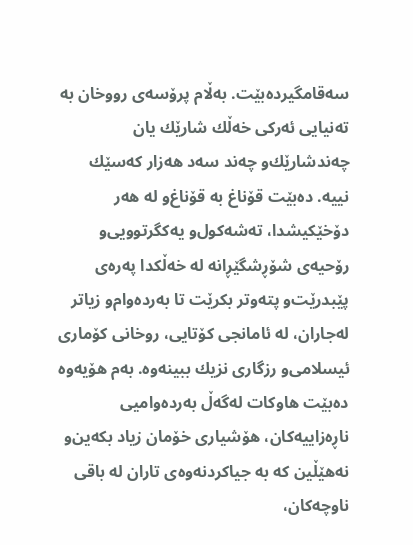سه‌قامگیرده‌بێت. به‌ڵام پرۆسه‌ی رووخان به‌ ته‌نیایی ئه‌ركی خه‌ڵك شارێك یان چه‌ندشارێك‌و چه‌ند سه‌د هه‌زار كه‌سێك نییه‌. ده‌بێت قۆناغ به‌ قۆناغ‌و له‌ هه‌ر دۆخێكیشدا، ته‌شه‌كول‌و یه‌كگرتوویی‌و رۆحیه‌ی شۆڕشگێڕانه‌ له‌ خه‌ڵكدا په‌ره‌ی پێبدرێت‌و پته‌وتر بكرێت تا به‌رده‌وام‌و زیاتر له‌جاران، له‌ ئامانجی كۆتایی، روخانی كۆماری ئیسلامی‌و رزگاری نزیك ببینه‌وه‌. به‌م هۆیه‌وه‌ ده‌بێت هاوكات له‌گه‌ڵ به‌رده‌وامیی ناڕه‌زاییه‌كان، هۆشیاری خۆمان زیاد بكه‌ین‌و نه‌هێڵین كه‌ به‌ جیاكردنه‌وه‌ی تاران له‌ باقی ناوچه‌كان،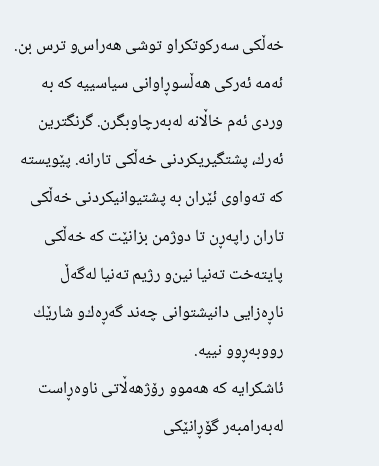خه‌ڵكی سه‌ركوتكراو توشی هه‌راس‌و ترس بن. ئه‌مه‌ ئه‌ركی هه‌ڵسوڕاوانی سیاسییه‌ كه‌ به‌ وردی ئه‌م خاڵانه‌ له‌به‌رچاوبگرن. گرنگترین ئه‌رك، پشتگیریكردنی خه‌ڵكی تارانه‌. پێویسته‌ كه‌ ته‌واوی ئێران به‌ پشتیوانیكردنی خه‌ڵكی تاران راپه‌ڕن تا دوژمن بزانێت كه‌ خه‌ڵكی پایته‌خت ته‌نیا نین‌و رژیم ته‌نیا له‌گه‌ڵ ناڕه‌زایی دانیشتوانی چه‌ند گه‌ڕه‌ك‌و شارێك رووبه‌ڕوو نییه‌.
ئاشكرایه‌ كه‌ هه‌موو رۆژهه‌ڵاتی ناوه‌ڕاست له‌به‌رامبه‌ر گۆڕانێكی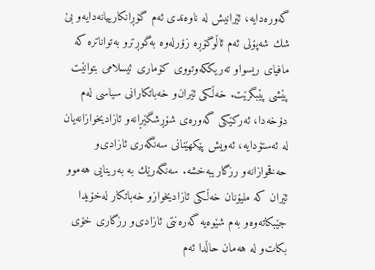گه‌وره‌دایه‌، ئێرانیش له‌ ناوه‌ندی ئه‌م گۆڕانكارییانه‌دایه‌‌و بێ شك شه‌پۆلی ئه‌م ئاڵوگۆڕه‌ زۆرله‌وه‌ به‌گوڕتر‌و به‌تواناتره‌ كه‌ مافیای ریسوا‌و ته‌ریككه‌وتووی كۆماری ئیسلامی بتوانێت پێشی پێبگرێت. خه‌ڵكی ئێران‌و خه‌باتكارانی سیاسی له‌م دۆخه‌دا، ئه‌ركێكی گه‌وره‌ی شۆڕشگێڕانه‌‌و ئازادیخوازانه‌یان له‌ ئه‌ستۆدایه‌، ئه‌ویش پێكهێنانی سه‌نگه‌ری ئازادی‌و حه‌قخوازانه‌‌و رزگاریبه‌خشه‌. سه‌نگه‌رێك به‌ به‌رینایی هه‌موو ئێران كه‌ ملیۆنان خه‌ڵكی ئازادیخواز‌و خه‌باتكار له‌خۆیدا جێبكاته‌وه‌‌و به‌م شێوه‌یه‌ گه‌ره‌نتی ئازادی‌و رزگاری خۆی بكات‌و له‌ هه‌مان حاڵدا ئه‌م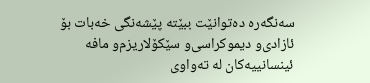سه‌نگه‌ره‌ ده‌توانێت ببێته‌ پێشه‌نگی خه‌بات بۆ ئازادی‌و دیموكراسی‌و سێكۆلاریزم‌و مافه‌ ئینسانییه‌كان له‌ ته‌واوی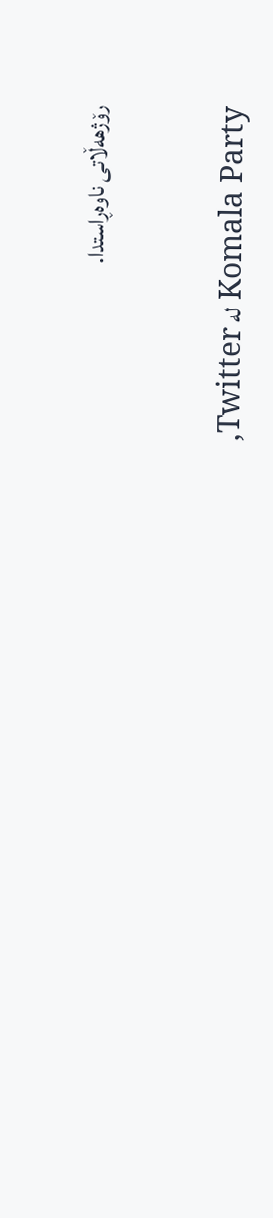رۆژهه‌ڵاتی ناوه‌ڕاستدا.


Komala Party له Twitter,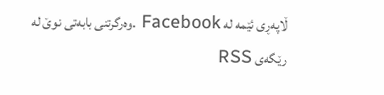ڵاپه‌ڕی ئێمه له Facebook .وه‌رگرتنی بابه‌تی نوێ له رێگه‌ی RSS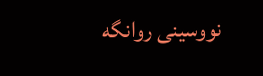نووسینی روانگه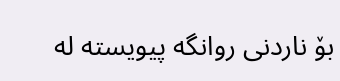بۆ ناردنی روانگه پیویسته له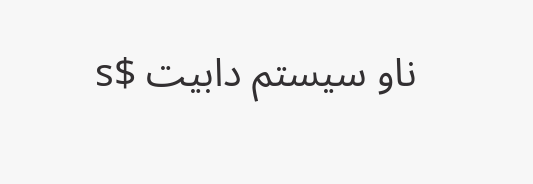ناو سیستم دابیت $s